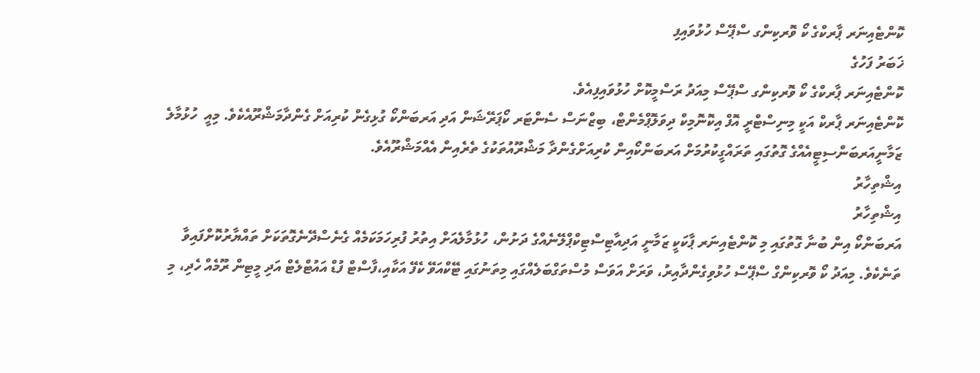ކޮންޓެއިނަރ ޕާރކްގެ ކޯ ވޮރކިންގ ސްޕޭސް ހުޅުވައިފި
ޚަބަރު ފަހުގެ
ކޮންޓެއިނަރ ޕާރކްގެ ކޯ ވޮރކިންގ ސްޕޭސް މިއަދު ރަސްމީކޮށް ހުޅުވައިފިއެވެ.
ކޮންޓެއިނަރ ޕާރކް އަކީ މިނިސްޓްރީ އޮފް އިކޮނޮމިކް ދިވަލޮޕްމެންޓް، ބިޒްނަސް ސެންޓަރ ކޯޕަރޭޝަން އަދި އަރބަންކޯ ގުޅިގެން ކުރިއަށް ގެންދާމަޝްރޫއެކެވެ. މިއީ  ހުޅުމާލެ ޒަމާނީއަރބަންސިޓީއެއްގެ ގޮތުގައި ތަރައްގީކުރުމަށް އަރބަންކޯއިން ކުރިއަށްގެންދާ މަޝްރޫއުތަކުގެ ތެރެއިން އެއްމަޝްރޫއެވެ.
އިޝްތިހާރު
އިޝްތިހާރު
އަރބަންކޯ އިން ބުނާ ގޮތުގައި މި ކޮންޓެއިނަރ ޕާކަކީ ޒަމާނީ އަދިއާޓިސްޓިކްޕްލޭނެއްގެ ދަށުން، ހުޅުމާލެއަށް އިތުރު ފުރިހަމަކަމެއް ގެނެސްދޭނެގޮތަކަށް ތައްޔާރުކޮށްފައިވާ ތަނެކެވެ. މިއަދު ކޯ ވޮރކިންގް ސްޕޭސް ހުޅުވިގެންދާއިރު، ވަރަށް އަވަސް މުސްތަގްބަލެއްގައި މިތަނުގައި ޓޭކްއަވޭ ކެފޭ އަކާއި،ފާސްޓް ފުޑް އައުޓްލެޓް އަދި މީޓިން ރޫމެއް ހެދި، މި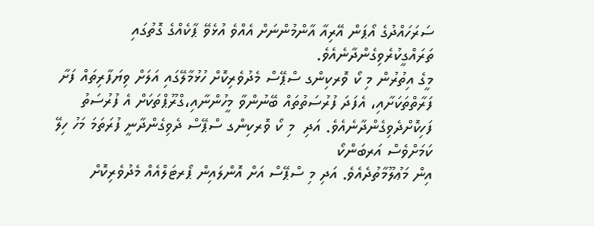ސަރަހައްދުގެ އޯޕަން އޭރިއާ އާންމުންނަށް އެއްވެ އުޅެވޭ ޕާކެއްގެ ގޮތުގައި ތަރައްގީކުރެވިގެންދާނެއެވެ.
މީގެ އިތުރުން މި ކޯ ވޮރކިންގ ސްޕޭސް މެދުވެރިކޮށް ހުޅުމާލޭގައި އަލަށް ވިޔަފާރިތައް ފަށާ ފަރާތްތަކަށާއި، އެފަދަ ފުރުސަތުތައް ބޭނުންވާ މީހުންނާއި،ގްރޫޕްތަކަށް އެ ފުރުސަތު ފަހިކޮށްދެވިގެންދާނެއެވެ. އަދި  މި ކޯ ވޮރކިންގ ސްޕޭސް ދެވިގެންދާނީ ފުރަތަމަ މަހު ހިލޭ ކަމަށްވެސް އަރބަންކޯ
އިން މަޢުލޫމާތުދެއެވެ. އަދި މި ސްޕޭސް އަށް އޮންލައިން ޕޯރޓަލްއެއް މެދުވެރިކޮށް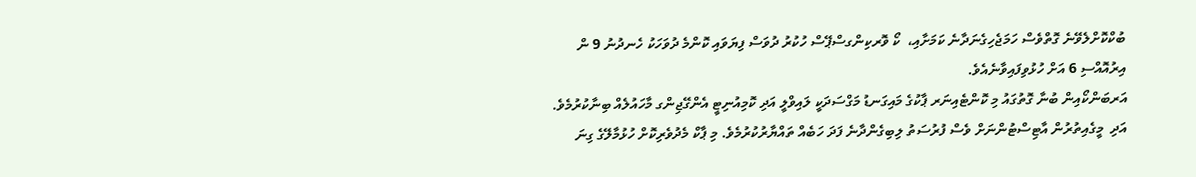ބުކްކޮށްލެވޭނެ ގޮތްވެސް ހަމަޖެހިގެނަދާނެ ކަމަށާއި،  ކޯ ވޮރކިންގސްޕޭސް ހުކުރު ދުވަސް ފިޔަވައި ކޮންމެ ދުވަހަކު ހެނދުނު 9 ން އިރުއޮއްސި 6 އަށް ހުޅުވިފައިވާނެއެވެ.
އަރބަންކޯއިން ބުނާ ގޮތުގައު މި ކޮންޓެއިނަރ ޕާކުގެ މައިގަނޑު މަގްސަދަކީ ލައިވްލީ އަދި ކޮމިއުނިޓީ އެންގޭޖިންގ މާހައުލެއް ބިނާކުރުމެވެ. އަދި  މީގެއިތުރުން އާޓިސްޓުންނަށް ވެސް ފުރުސަތު ލިބިގެންދާނެ ފަދަ ހަބެއް ތައްޔާރުކުރުމެވެ. މި ޕާކް މެދުވެރިކޮށް ހުޅުމާލޭގެ ގިނަ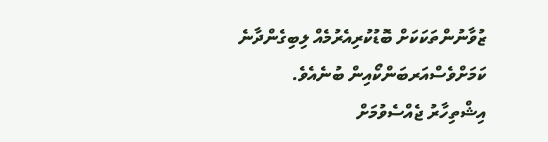ޒުވާނުންތަކަކަށް ބޮޑުކުރިއެރުމެއް ލިބިގެންދާނެ ކަމަށްވެސްއަރބަންކޯއިން ބުނެއެވެ.
އިޝްތިހާރު ޖެއްސެވުމަށް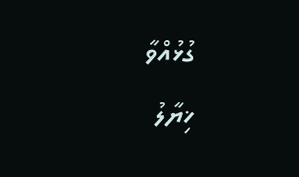ގުޅުއްވާ
ޚިޔާލު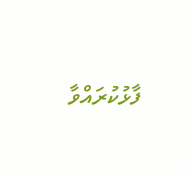ފާޅުކުރައްވާ